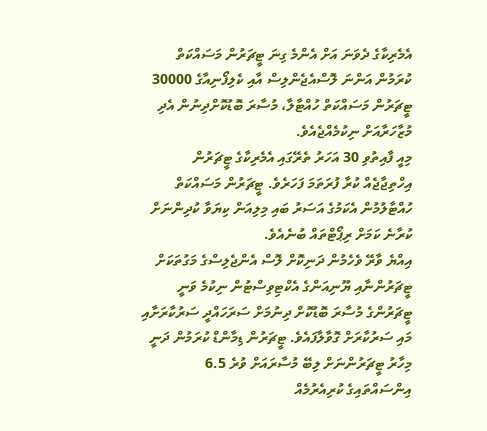އެމެރިކާގެ ދެވަނަ އަށް އެންމެ ގިނަ ޓީޗަރުން މަސައްކަތް ކުރަމުން އަންނަ ލޮސްއެޖެންލިސް އާއި ކެލިފޯނިއާގެ 30000 ޓީޗަރުން މަސައްކަތް ހުއްޓާލާ، މުސާރަ ބޮޑުކޮށްދިނުން އެދި މުޒާހަރާއަށް ނިކުމެއްޖެއެވެ.
މިއީ ފާއިތުވި 30 އަހަރު ތެރޭގައި އެމެރިކާގެ ޓީޗަރުން އިހްތިޖާޖެއް ކުރާ ފުރަތަމަ ފަހަރެވެ. ޓީޗަރުން މަސައްކަތް ހުއްޓާލުމުން އެކަމުގެ އަސަރު ބައި މިލިއަން ކިޔަވާ ކުދިންނަށް ކުރާނެ ކަމަށް ރިޕޯޓްތައް ބުނެއެވެ.
އިއްޔެ ވާރޭ ވެހެމުން ދަނިކޮށް ލޮސް އެންޖެލިސްގެ މަގުތަކަށް ޓީޗަރުންނާއި ޔޫނިއަންގެ އެކްޓިވިސްޓުން ނިކުމެ ވަނީ ޓީޗަރުންގެ މުސާރަ ބޮޑުކޮށް ދިނުމަށް ސަރަހައްދީ ސަރުކާރަށާއި މައި ސަރުކާރަށް ގޮވާލާފައެވެ. ޓީޗަރުން ޑިމާންޑް ކުރަމުން ދަނީ މިހާރު ޓީޗަރުންނަށް ލިބޭ މުސާރައަށް ވުރެ 6.5 އިންސައްތައިގެ ކުރިއެރުމެއް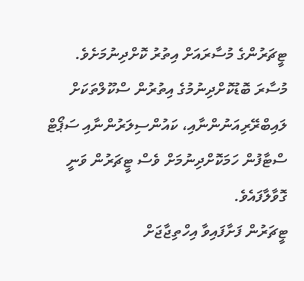ޓީޗަރުންގެ މުސާރައަށް އިތުރު ކޮށްދިނުމަށެވެ.
މުސާރަ ބޮޑުކޮށްދިނުމުގެ އިތުރުން ސްކޫލްތަކަށް ލައިބްރޭރިއަނުންނާއި، ކައުންސިލަރުންނާއި ސަޕޯޓް ސްޓާފުން ހަމަކޮށްދިނުމަށް ވެސް ޓީޗަރުން ވަނީ ގޮވާލާފައެވެ.
ޓީޗަރުން ފަށާފައިވާ އިހްތިޖާޖަށް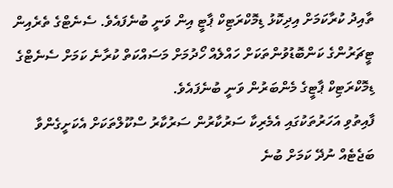ތާއިދު ކުރާކަމަށް އިދިކޮޅު ޑިމޮކްރަޓިކް ޕާޓީ އިން ވަނީ ބުނެފައެވެ. ސެނެޓްގެ ތެރެއިން ޓީޗަރުންގެ ކަންބޮޑުވުންތަކަށް ހައްލެއް ހޯދުމަށް މަސައްކަތް ކުރާނެ ކަމަށް ސެނެޓްގެ ޑިމޮކްރަޓިކް ޕާޓީގެ މެންބަރުން ވަނީ ބުނެފައެވެ.
ފާއިތުވި އަހަރުތަކުގައި އެމެރިކާ ސަރުކާރުން ސަރުކާރު ސްކޫލްތަކަށް އެކަށީގެންވާ ބަޖެޓެއް ނުދޭ ކަމަށް ބުނެ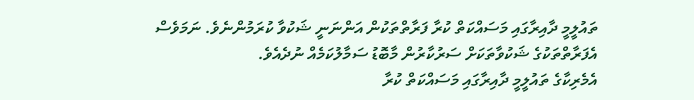ތައުލީމީ ދާއިރާގައި މަސައްކަތް ކުރާ ފަރާތްތަކުން އަންނަނީ ޝަކުވާ ކުރަމުންނެވެ. ނަމަވެސް އެފަރާތްތަކުގެ ޝަކުވާތަކަށް ސަރުކާރުން މާބޮޑު ސަމާލުކަމެއް ނުދެއެވެ.
އެމެރިކާގެ ތައުލީމީ ދާއިރާގައި މަސައްކަތް ކުރާ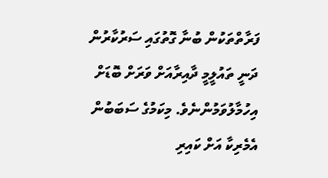ފަރާތްތަކުން ބުނާ ގޮތުގައި ސަރުކާރުން ދަނީ ތައުލީމީ ދާއިރާއަށް ވަރަށް ބޮޑަށް އިހުމާލުވަމުންނެވެ. މިކަމުގެ ސަބަބުން އެމެރިކާ އަށް ކައިރި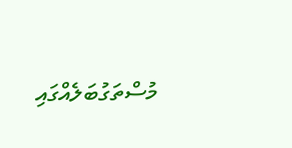މުސްތަގުބަލެއްގައި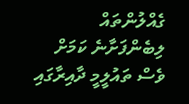ގެއްލުންތައް ލިބެންފަށާނެ ކަމަށް ވެސް ތައުލީމީ ދާއިރާގައި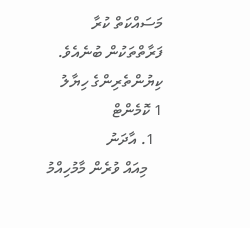މަސައްކަތް ކުރާ ފަރާތްތަކުން ބުނެއެވެ.
ކިޔުންތެރިންގެ ހިޔާލު
1 ކޮމެންޓް
  1. އާދަނު
    މިއައް ވުރެން މާމުހިއްމު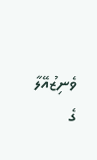ވެނިޒުއޭލާ ގެ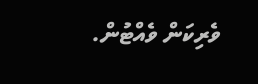ވެރިކަން ވެއްޓުން.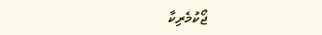ޖޯކުމެރިކާ